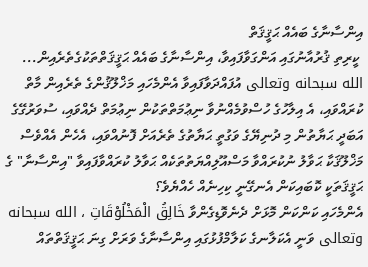އިންސާނާގެ ބައެއް ޙަޤީޤަތް
 ކީރިތި ޤުރުއާނުގައި އަންގަވާފައިވާ، އިންސާނާގެ ބައެއް ޙަޤީޤަތްތަކުގެތެރެއިން...
الله سبحانه وتعالى އުފައްދަވާފައިވާ އެންމެހައި މަޚްލޫޤުންގެ ތެރެއިން މާތް ކުރައްވައި، އެ އިލާހުގެ ހުސްވުމެއްނުވާ ނިޢުމަތްތަކުން ނިޢުމަތް ދެއްވައި، ސުވަރުގޭގެ އަބަދީ ޙަޔާތުން މި ދުނިޔޭގެ ވަގުތީ ޙަޔާތުގެ ތެރެއަށް ފޮނުއްވައި، އެހެން އެއްވެސް މަޚްލޫޤަކާ ޙަވާލު ނުކުރައްވާ މަސްއޫލިއްޔަތުތަކެއް ޙަވާލު ކުރައްވާފައިވާ "އިންސާނާ" ގެ ޙަޤީޤަތަކީ ކޮބައިކަން އެނގޭނީ ކިހިނެއް ހެއްޔެވެ؟
އެންމެހައި ކަންކަން މޮޅަށް ދެނެވޮޑިގެންވާ خَالِقُ الْمَخْلُوْقَاتِ ، الله سبحانه وتعالى ވަނީ އެކަލާނގެ ކަލާމްފުޅުގައި އިންސާނާގެ ވަރަށް ގިނަ ޙަޤީޤަތްތައް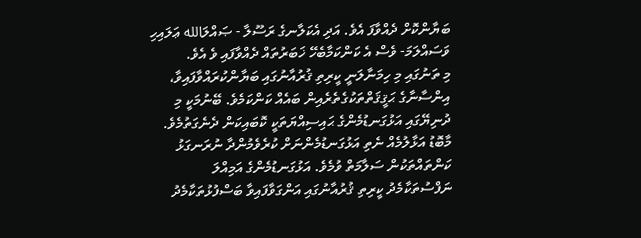ބަޔާންކޮށް ދެއްވާފަ އެވެ. އަދި އެކަލާނގެ ރަސޫލާ - ޞައްލަالله ޢަލައިހި ވަސައްލަމަ- ވެސް އެ ކަންކަމާބެހޭ ޚަބަރުތައް ދެއްވާފައި ވެ އެވެ.
މި ތަނުގައި މި ހިމަނާލަނީ ކީރިތި ޤުރުއާނުގައި ބަޔާންކުރައްވާފައިވާ، އިންސާނާގެ ޙަޤީޤަތްތަކުގެތެރެއިން ބައެއް ކަންކަމެވެ. ބޭނުމަކީ މި ދުނިޔޭގައި އަޅުގަނޑުމެންގެ ޙައިސިއްޔަތަކީ ކޮބައިކަން ދެނެގަތުމެވެ. މާބޮޑު އަޅާލުމެއް ނެތި އަޅުގަނޑުމެންނަށް ކުރެވެމުންދާ ނުރަނގަޅު ކަންތައްތަކުން ސަލާމަތް ވުމެވެ. އަޅުގަނޑުމެންގެ އަމިއްލަ ނަފްސުތަކާމެދު ކީރިތި ޤުރުއާނުގައި އަންގަވާފައިވާ ބަސްފުޅުތަކާމެދު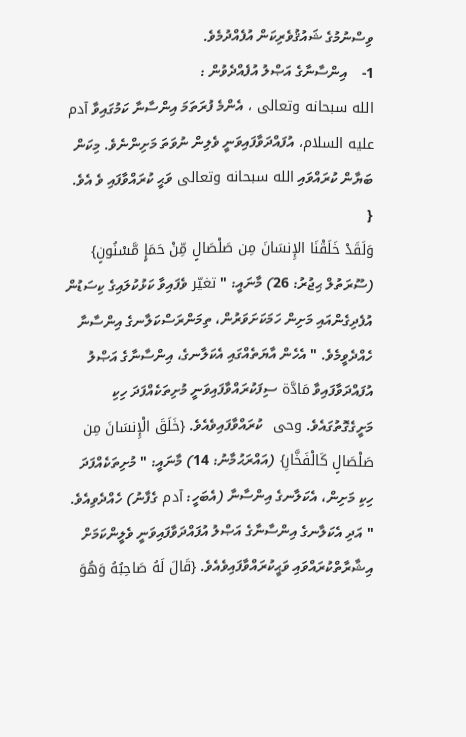ވިސްނުމުގެ ޝައުޤުވެރިކަން އުފެއްދުމެވެ.
1-    އިންސާނާގެ އަޞްލު އުފެއްދެވުން :
الله سبحانه وتعالى ، އެންމެ ފުރަތަމަ އިންސާނާ ކަމުގައިވާ آدم عليه السلام، އުފައްދަވާފައިވަނީ ވެލިން ނުވަތަ މަށިންނެވެ. މިކަން ބަޔާން ކުރައްވައި الله سبحانه وتعالى ވަޙީ ކުރައްވާފައި ވެ އެވެ.  {
وَلَقَدْ خَلَقْنَا الإِنسَانَ مِن صَلْصَالٍ مِّنْ حَمَإٍ مَّسْنُونٍ} (ސޫރަތުލް ޙިޖުރު: 26) މާނައީ: " تغيّر ވެފައިވާ ކަޅުކުލައިގެ ކިސަޑުން އުފެދިގެންއައި މަށިން ހަމަކަށަވަރުން، ތިމަންރަސްކަލާނގެ އިންސާނާ ހެއްދެވީމެވެ. " އެހެން އާޔަތެއްގައި އެކަލާނގެ، އިންސާނާގެ އަޞްލު އުފައްދަވާފައިވާ مَادَّة ސިފަކުރައްވާފައިވަނީ މުށިތަކެއްފަދަ ހިކި މަށީގެގޮތުގައެވެ. وحى  ކުރައްވާފައިވެއެވެ. {خَلَقَ الْإِنسَانَ مِن صَلْصَالٍ كَالْفَخَّارِ} (އައްރަޙުމާނު: 14) މާނައީ: " މުށިތަކެއްފަދަ ހިކި މަށިން، އެކަލާނގެ އިންސާނާ (އެބަހީ: آدم ގެފާނު) ހެއްދެވިއެވެ. " އަދި އެކަލާނގެ އިންސާނާގެ އަޞްލު އުފައްދަވާފައިވަނީ ވެލީންކަމަށް އިޝާރާތްކުރައްވައި ވަޙީކުރައްވާފައިވެއެވެ. {قَالَ لَهُ صَاحِبُهُ وَهُوَ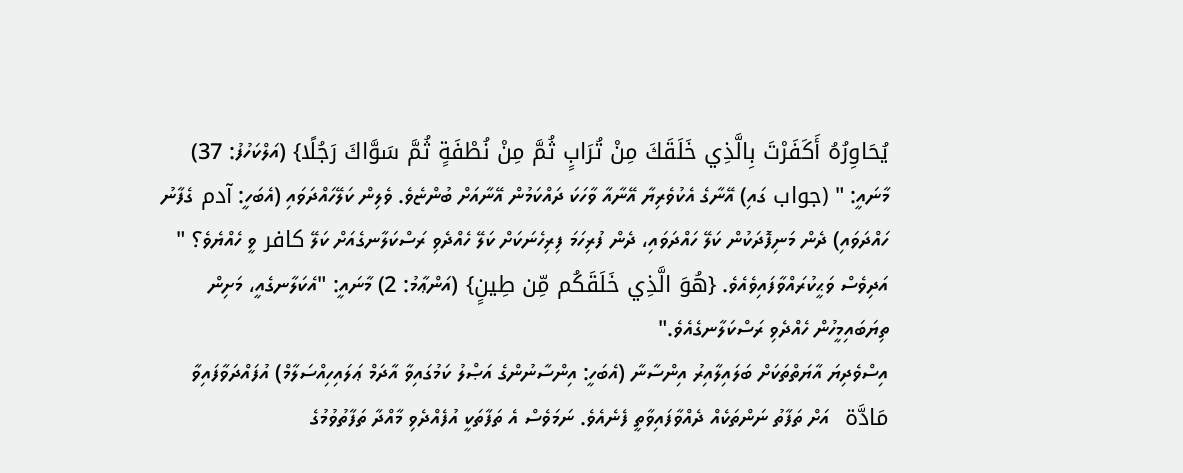يُحَاوِرُهُ أَكَفَرْتَ بِالَّذِي خَلَقَكَ مِنْ تُرَابٍ ثُمَّ مِنْ نُطْفَةٍ ثُمَّ سَوَّاكَ رَجُلًا} (އަލްކަހުފު: 37) މާނައީ: " (جواب ގައި) އޭނާގެ އެކުވެރިޔާ އޭނާއާ ވާހަކަ ދައްކަމުން އޭނާއަށް ބުންޏެވެ. ވެލިން ކަލޭހައްދަވައި (އެބަހީ: آدم ގެފާނު ހައްދަވައި) ދެން މަނިފޮދަކުން ކަލޭ ހައްދަވައި، ދެން ފުރިހަމަ ފިރިހެނަކަށް ކަލޭ ހެއްދެވި ރަސްކަލާނގެއަށް ކަލޭ كافر ވީ ހެއްޔެވެ؟ "
އަދިވެސް ވަޙީކުރައްވާފައިވެއެވެ. {هُوَ الَّذِي خَلَقَكُم مِّن طِينٍ} (އަންޢާމު: 2) މާނައީ: "އެކަލާނގެއީ، މަށިން ތިޔަބައިމީހުން ހެއްދެވި ރަސްކަލާނގެއެވެ."
އިސްވެދިޔަ އާޔަތްތަކަށް ބަލައިލާއިރު އިންސާނާ (އެބަހީ: އިންސާނުންގެ އަޞްލު ކަމުގައިވާ އާދަމް ޢަލައިހިއްސަލާމް) އުފައްދަވާފައިވާ مَادَّة  އަށް ތަފާތު ނަންތަކެއް ދެއްވާފައިވާތީ ފެނެއެވެ. ނަމަވެސް އެ ތަފާތަކީ އުފެއްދެވި މާއްދާ ތަފާތުވުމުގެ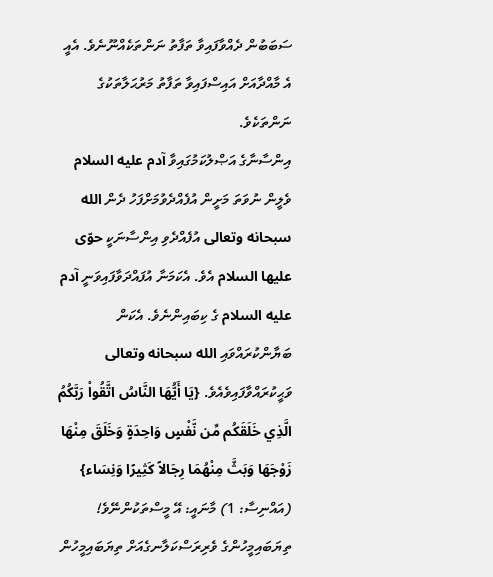ސަބަބުން ދެއްވާފައިވާ ތަފާތު ނަންތަކެއްނޫނެވެ. އެއީ އެ މާއްދާއަށް އައިސްފައިވާ ތަފާތު މަރުޙަލާތަކުގެ ނަންތަކެވެ.
އިންސާނާގެ އަޞްލުކަމުގައިވާ آدم عليه السلام ވެލީން ނުވަތަ މަށީން އުފެއްދެވުމަށްފަހު ދެން الله سبحانه وتعالى އުފެއްދެވި އިންސާނަކީ حوّى عليها السلام އެވެ. އެކަމަނާ އުފައްދަވާފައިވަނީ آدم عليه السلام ގެ ކިބައިންނެވެ. އެކަން ބަޔާންކުރައްވައި الله سبحانه وتعالى ވަޙީކުރައްވާފައިވެއެވެ. {يَا أَيُّهَا النَّاسُ اتَّقُواْ رَبَّكُمُ الَّذِي خَلَقَكُم مِّن نَّفْسٍ وَاحِدَةٍ وَخَلَقَ مِنْهَا زَوْجَهَا وَبَثَّ مِنْهُمَا رِجَالاً كَثِيرًا وَنِسَاء} (އައްނިސާ: 1) މާނައީ: އޭ މީސްތަކުންނޭވެ! ތިޔަބައިމީހުންގެ ވެރިރަސްކަލާނގެއަށް ތިޔަބައިމީހުން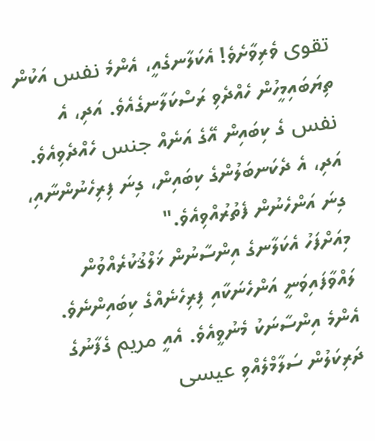تقوى ވެރިވާށެވެ! އެކަލާނގެއީ، އެންމެ نفس އަކުން ތިޔަބައިމީހުން ހެއްދެވި ރަސްކަލާނގެއެވެ. އަދި، އެ نفس ގެ ކިބައިން އޭގެ އަނެއް جنس ހެއްދެވިއެވެ. އަދި، އެ ދެކަނބަލުންގެ ކިބައިން، ގިނަ ފިރިހެނުންނާއި، ގިނަ އަންހެނުން ފެތުރުއްވިއެވެ."
މިއަށްފަހު އެކަލާނގެ އިންސާނުން ޚަލްޤުކުރެއްވުން ލައްވާފައިވަނީ އަންހެނަކާއި ފިރިހެނެއްގެ ކިބައިންނެވެ. އެންމެ އިންސާނަކު މެނުވީއެވެ. އެއީ مريم ގެފާނުގެ ދަރިކަލުން ސަލާމްލެއްވި عيسى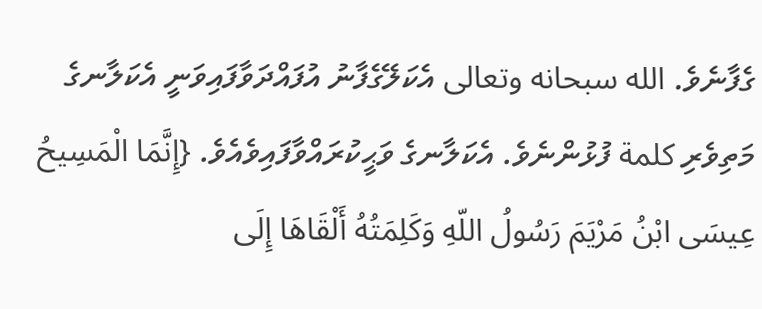ގެފާނެވެ. الله سبحانه وتعالى އެކަލޭގެފާނު އުފައްދަވާފައިވަނީ އެކަލާނގެ މަތިވެރި كلمة ފުޅުންނެވެ. އެކަލާނގެ ވަޙީކުރައްވާފައިވެއެވެ. {إِنَّمَا الْمَسِيحُ عِيسَى ابْنُ مَرْيَمَ رَسُولُ اللّهِ وَكَلِمَتُهُ أَلْقَاهَا إِلَى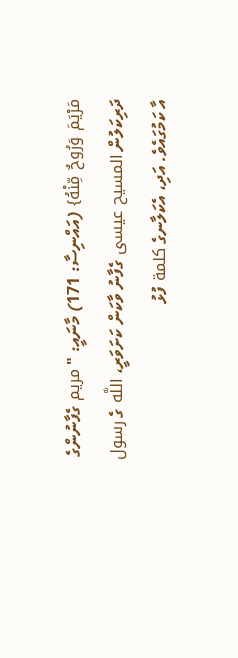مَرْيَمَ وَرُوحٌ مِّنْهُ} (އައްނިސާ: 171) މާނައީ: " مريم ގެފާނުންގެ ދަރިކަލުން المسيح عيسى ގެފާނު ވާކަން ކަށަވަރީ، اللَّه ގެ رسول އާ ކަމުގައެވެ. އަދި، އެކަލާނގެ كلمة ފުޅު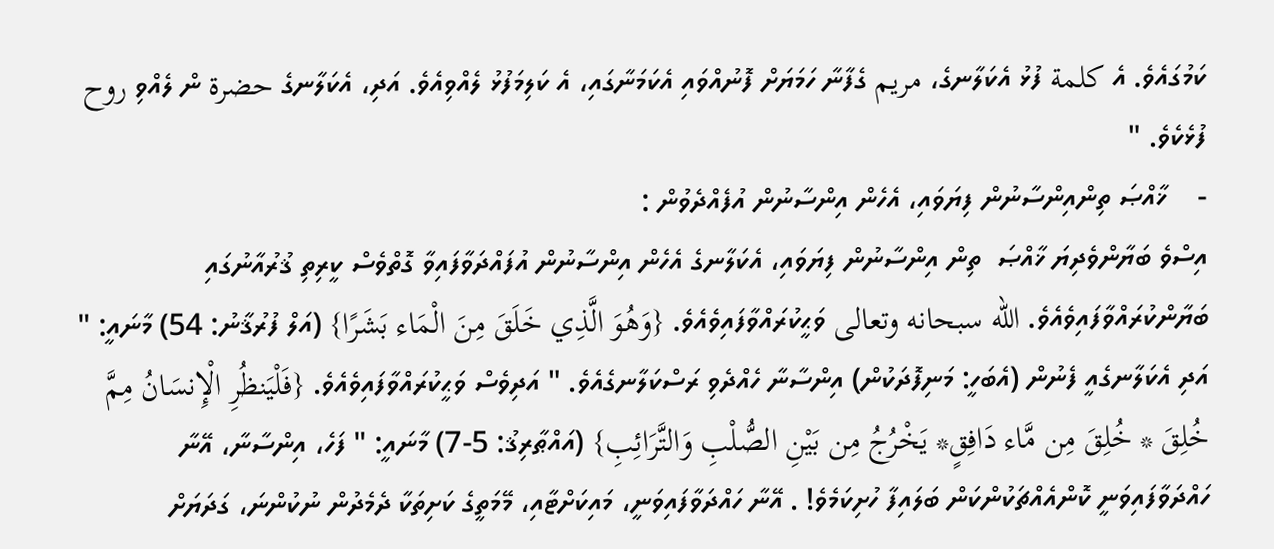ކަމުގައެވެ. އެ كلمة ފުޅު އެކަލާނގެ، مريم ގެފާނާ ހަމަޔަށް ފޮނުއްވައި އެކަމަނާގައި، އެ ކަލިމަފުޅު ލެއްވިއެވެ. އަދި، އެކަލާނގެ حضرة ން ލެއްވި روح ފުޅެކެވެ. "
-    ޚާއްޞަ ތިންއިންސާނުން ފިޔަވައި، އެހެން އިންސާނުން އުފެއްދެވުން :
އިސްވެ ބަޔާންވެދިޔަ ޚާއްޞަ  ތިން އިންސާނުން ފިޔަވައި، އެކަލާނގެ އެހެން އިންސާނުން އުފައްދަވާފައިވާ ގޮތްވެސް ކީރިތި ޤުރުއާނުގައި ބަޔާންކުރައްވާފައިވެއެވެ. الله سبحانه وتعالى ވަޙީކުރައްވާފައިވެއެވެ. {وَهُوَ الَّذِي خَلَقَ مِنَ الْمَاء بَشَرًا} (އަލް ފުރުޤާނު: 54) މާނައީ: " އަދި އެކަލާނގެއީ ފެނުން (އެބަހީ: މަނިފޮދަކުން) އިންސާނާ ހެއްދެވި ރަސްކަލާނގެއެވެ. " އަދިވެސް ވަޙީކުރައްވާފައިވެއެވެ. {فَلْيَنظُرِ الْإِنسَانُ مِمَّ خُلِقَ * خُلِقَ مِن مَّاء دَافِقٍ* يَخْرُجُ مِن بَيْنِ الصُّلْبِ وَالتَّرَائِبِ} (އައްޠާރިޤު: 5-7) މާނައީ: " ފަހެ، އިންސާނާ، އޭނާ ހައްދަވާފައިވަނީ ކޮންއެއްޗަކުންކަން ބަލައިފާ ހުށިކަމެވެ! . އޭނާ ހައްދަވާފައިވަނީ، މައިކަށްޓާއި، މޭމަތީގެ ކަށިތަކާ ދެމެދުން ނުކުންނަ، ގަދަޔަށް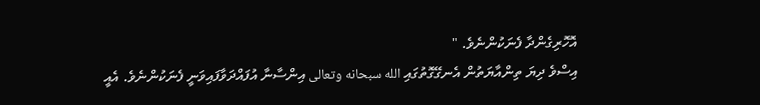އޮހޮރިގެންދާ ފެނަކުންނެވެ. "
އިސްވެ ދިޔަ ތިންއާޔަތުން އެނގޭގޮތުގައި الله سبحانه وتعالى އިންސާނާ އުފައްދަވާފައިވަނީ ފެނަކުންނެވެ. އެއީ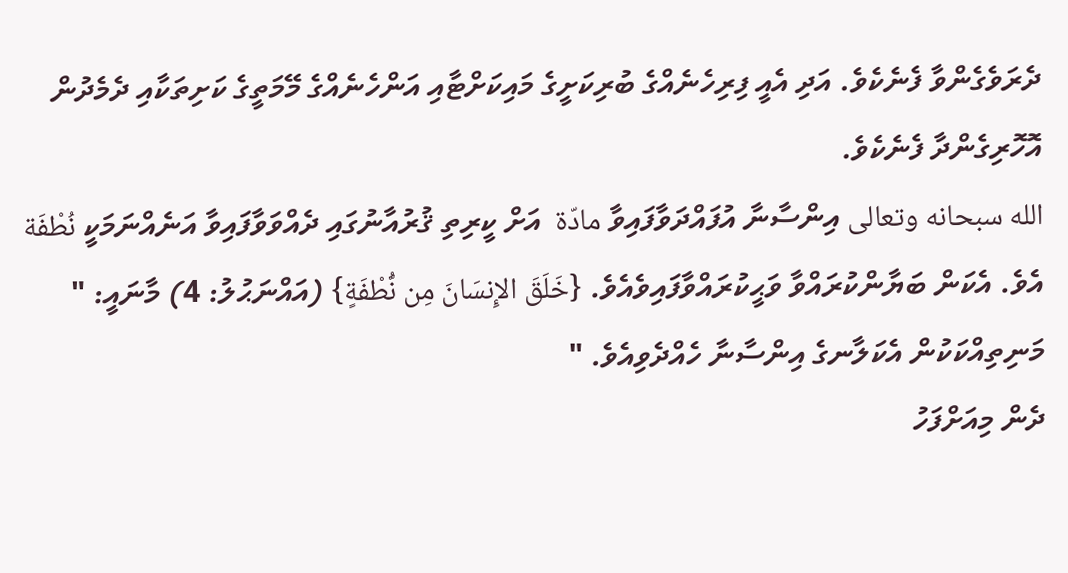ދެރަވެގެންވާ ފެނެކެވެ. އަދި އެއީ ފިރިހެނެއްގެ ބުރިކަށީގެ މައިކަށްޓާއި އަންހެނެއްގެ މޭމަތީގެ ކަށިތަކާއި ދެމެދުން އޮހޮރިގެންދާ ފެނެކެވެ.
الله سبحانه وتعالى އިންސާނާ އުފައްދަވާފައިވާ مادّة  އަށް ކީރިތި ޤުރުއާނުގައި ދެއްވަވާފައިވާ އަނެއްނަމަކީ نُطْفَة އެވެ. އެކަން ބަޔާންކުރައްވާ ވަޙީކުރައްވާފައިވެއެވެ. {خَلَقَ الإِنسَانَ مِن نُّطْفَةٍ} (އައްނަޙުލު: 4) މާނައީ: " މަނިތިއްކަކުން އެކަލާނގެ އިންސާނާ ހެއްދެވިއެވެ. "
ދެން މިއަށްފަހު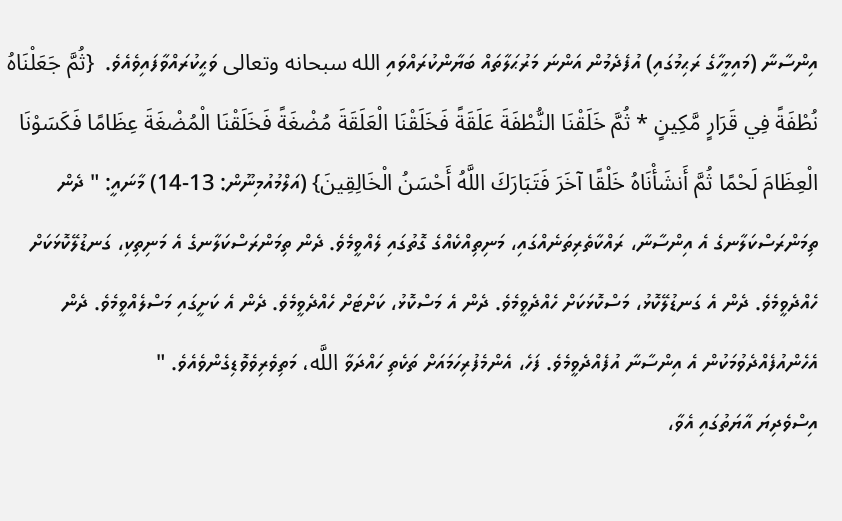އިންސާނާ (މައިމީހާގެ ރަޙިމުގައި) އުފެދެމުން އަންނަ މަރުޙަލާތައް ބަޔާންކުރައްވައި الله سبحانه وتعالى ވަޙީކުރައްވާފައިވެއެވެ.  {ثُمَّ جَعَلْنَاهُ نُطْفَةً فِي قَرَارٍ مَّكِينٍ * ثُمَّ خَلَقْنَا النُّطْفَةَ عَلَقَةً فَخَلَقْنَا الْعَلَقَةَ مُضْغَةً فَخَلَقْنَا الْمُضْغَةَ عِظَامًا فَكَسَوْنَا الْعِظَامَ لَحْمًا ثُمَّ أَنشَأْنَاهُ خَلْقًا آخَرَ فَتَبَارَكَ اللَّهُ أَحْسَنُ الْخَالِقِينَ} (އަލްމުއުމިނޫން: 13-14) މާނައީ: " ދެން ތިމަންރަސްކަލާނގެ އެ އިންސާނާ، ރައްކާތެރިތަނެއްގައި، މަނިތިއްކެއްގެ ގޮތުގައި ލެއްވީމެވެ. ދެން ތިމަންރަސްކަލާނގެ އެ މަނިތިކި، ގަނޑުލޭކޮޅަކަށް ހެއްދެވީމެވެ. ދެން އެ ގަނޑުލޭކޮޅު، މަސްކޮޅަކަށް ހެއްދެވީމެވެ. ދެން އެ މަސްކޮޅު، ކަށްޓަށް ހެއްދެވީމެވެ. ދެން އެ ކަށީގައި މަސްލެއްވީމެވެ. ދެން އެހެންއުފެއްދެވުމަކުން އެ އިންސާނާ އުފެއްދެވީމެވެ. ފަހެ، އެންމެފުރިހަމައަށް ތަކެތި ހައްދަވާ اللَّه، މަތިވެރިވެވޮޑިގެންވެއެވެ. "
އިސްވެދިޔަ އާޔަތުގައި އެވާ،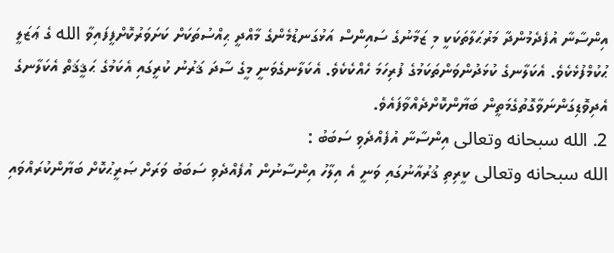އިންސާނާ އުފެދެމުންދާ މަރުޙަލާތަކަކީ މި ޒަމާނުގެ ސައިންސް އަޅުގަނޑުމެންގެ މާއްދީ ޙިއްސުތަކަށް ކަށަވަރުކޮށްފީފައިވާ الله ގެ ޢަޒަލީ ޙުކުމްފުޅެކެވެ. އެކަލާނގެ ކުޅަދުންވަންތަކަމުގެ ފުރިހަމަ ހެއްކެކެވެ. އެކަލާނގެވަނީ މީގެ ސާދަ ޤަރުނު ކުރީގައި އެކަމުގެ ޙަޤީޤަތް އެކަލާނގެ އެދިވޮޑިގަންނަވާގޮތުގެމަތީން ބަޔާންކޮށްދެއްވާފައެވެ.
2. الله سبحانه وتعالى އިންސާނާ އުފެއްދެވި ސަބަބު :
الله سبحانه وتعالى ކީރިތި ޤުރުއާނުގައި ވަނީ އެ އިލާހު އިންސާނުން އުފެއްދެވި ސަބަބު ވަރަށް ޞަރީޙުކޮށް ބަޔާންކުރައްވައި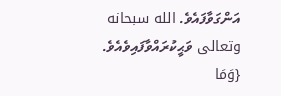އަންގަވާފައެވެ. الله سبحانه وتعالى ވަޙީކުރައްވާފައިވެއެވެ. {وَمَا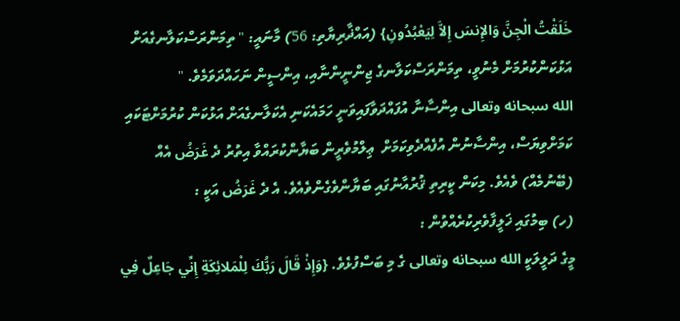خَلَقْتُ الْجِنَّ وَالإِنسَ إِلاَّ لِيَعْبُدُونِ} (އައްޛާރިޔާތި: 56) މާނައީ: " ތިމަންރަސްކަލާނގެއަށް އަޅުކަންކުރުމަށް މެނުވީ، ތިމަންރަސްކަލާނގެ ޖިންނީންނާއި، އިންސީން ނަހައްދަވަމެވެ. "
الله سبحانه وتعالى އިންސާނާ އުފައްދަވާފައިވަނީ ހަމައެކަނި އެކަލާނގެއަށް އަޅުކަން ކުރުމަށްޓަކައި ކަމަށްވިޔަސް، އިންސާނުން އުފެއްދެވިކަމަށް  ޢިލްމުވެރީން ބަޔާންކުރައްވާ އިތުރު ދެ غَرَضُ އެއް (ބޭނުމެއް) ވެއެވެ. މިކަން ކީރިތި ޤުރުއާނުގައި ބަޔާންވެގެންވެއެވެ. އެ ދެ غَرَضُ އަކީ :
(ހ) ބިމުގައި ޚަލީފާވެރިކުރެއްވުން :
މީގެ ދަލީލަކީ الله سبحانه وتعالى ގެ މި ބަސްފުޅެވެ. {وَإِذْ قَالَ رَبُّكَ لِلْمَلائِكَةِ إِنِّي جَاعِلٌ فِي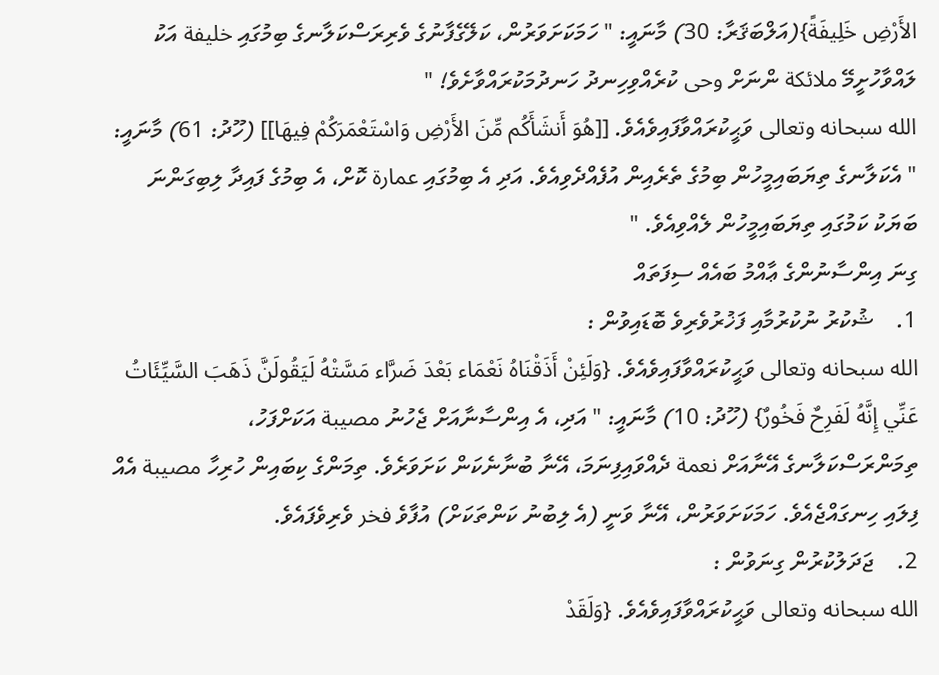الأَرْضِ خَلِيفَةً}(އަލްބަޤަރާ: 30) މާނައީ: " ހަމަކަށަވަރުން، ކަލޭގެފާނުގެ ވެރިރަސްކަލާނގެ ބިމުގައި خليفة އަކު ލައްވާހުށީމޭ ملائكة ންނަށް وحى ކުރެއްވިހިނދު ހަނދުމަކުރައްވާށެވެ! "
الله سبحانه وتعالى ވަޙީކުރައްވާފައިވެއެވެ. [[هُوَ أَنشَأَكُم مِّنَ الأَرْضِ وَاسْتَعْمَرَكُمْ فِيهَا]] (ހޫދު: 61) މާނައީ: " އެކަލާނގެ ތިޔަބައިމީހުން ބިމުގެ ތެރެއިން އުފެއްދެވިއެވެ. އަދި އެ ބިމުގައި عمارة ކޮށް، އެ ބިމުގެ ފައިދާ ލިބިގަންނަ ބަޔަކު ކަމުގައި ތިޔަބައިމީހުން ލެއްވިއެވެ. "
ގިނަ އިންސާނުންގެ ޢާއްމު ބައެއް ސިފަތައް
1.    ޝުކުރު ނުކުރުމާއި ފަޚުރުވެރިވެ ބޮޑައިވުން :
الله سبحانه وتعالى ވަޙީކުރައްވާފައިވެއެވެ. {وَلَئِنْ أَذَقْنَاهُ نَعْمَاء بَعْدَ ضَرَّاء مَسَّتْهُ لَيَقُولَنَّ ذَهَبَ السَّيِّئَاتُ عَنِّي إِنَّهُ لَفَرِحٌ فَخُورٌ} (ހޫދު: 10) މާނައީ: " އަދި، އެ އިންސާނާއަށް ޖެހުނު مصيبة އަކަށްފަހު، ތިމަންރަސްކަލާނގެ އޭނާއަށް نعمة ދެއްވައިފިނަމަ، އޭނާ ބުނާނެކަން ކަށަވަރެވެ. ތިމަންގެ ކިބައިން ހުރިހާ مصيبة އެއް ފިލައި ހިނގައްޖެއެވެ. ހަމަކަށަވަރުން، އޭނާ ވަނީ (އެ ލިބުނު ކަންތަކަށް) އުފާވެ فخر ވެރިވެފައެވެ.
2.    ޖަދަލުކުރުން ގިނަވުން :
الله سبحانه وتعالى ވަޙީކުރައްވާފައިވެއެވެ. {وَلَقَدْ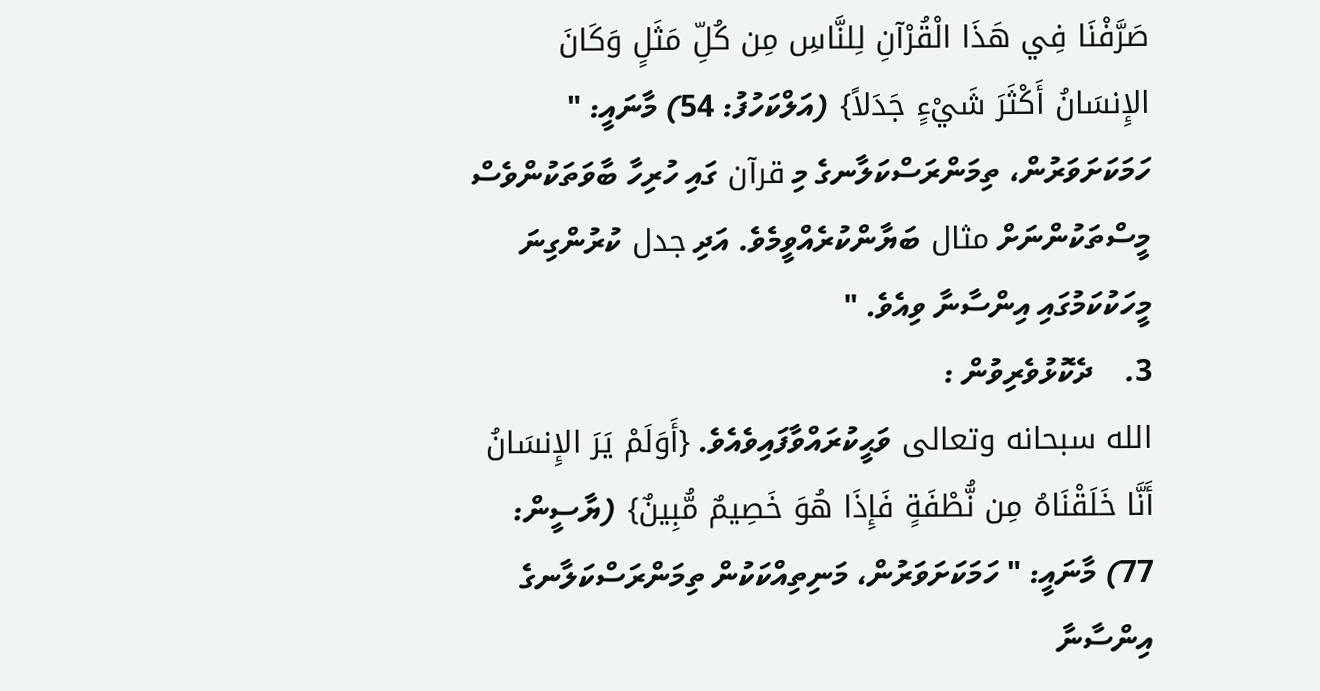صَرَّفْنَا فِي هَذَا الْقُرْآنِ لِلنَّاسِ مِن كُلِّ مَثَلٍ وَكَانَ الإِنسَانُ أَكْثَرَ شَيْءٍ جَدَلاً} (އަލްކަހުފު: 54) މާނައީ: " ހަމަކަށަވަރުން، ތިމަންރަސްކަލާނގެ މި قرآن ގައި ހުރިހާ ބާވަތަކުންވެސް މީސްތަކުންނަށް مثال ބަޔާންކުރެއްވީމެވެ. އަދި جدل ކުރުންގިނަ މީހަކުކަމުގައި އިންސާނާ ވިއެވެ. "
3.    ދެކޮޅުވެރިވުން :
الله سبحانه وتعالى ވަޙީކުރައްވާފައިވެއެވެ. {أَوَلَمْ يَرَ الإِنسَانُ أَنَّا خَلَقْنَاهُ مِن نُّطْفَةٍ فَإِذَا هُوَ خَصِيمٌ مُّبِينٌ} (ޔާސީން: 77) މާނައީ: " ހަމަކަށަވަރުން، މަނިތިއްކަކުން ތިމަންރަސްކަލާނގެ އިންސާނާ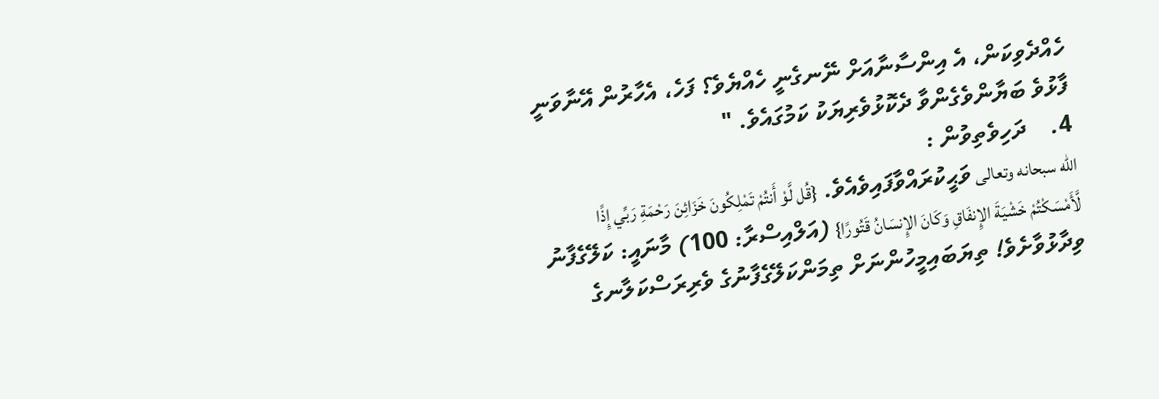ހެއްދެވިކަން، އެ އިންސާނާއަށް ނޭނގެނީ ހެއްޔެވެ؟ ފަހެ، އެހާރުން އޭނާވަނީ ފާޅުވެ ބަޔާންވެގެންވާ ދެކޮޅުވެރިޔަކު ކަމުގައެވެ. "
4.    ދަހިވެތިވުން :
الله سبحانه وتعالى ވަޙީކުރައްވާފައިވެއެވެ. {قُل لَّوْ أَنتُمْ تَمْلِكُونَ خَزَائِنَ رَحْمَةِ رَبِّي إِذًا لَّأَمْسَكْتُمْ خَشْيَةَ الإِنفَاقِ وَكَانَ الإِنسَانُ قَتُورًا} (އަލްއިސްރާ: 100) މާނައީ: ކަލޭގެފާނު ވިދާޅުވާށެވެ! ތިޔަބައިމީހުންނަށް ތިމަންކަލޭގެފާނުގެ ވެރިރަސްކަލާނގެ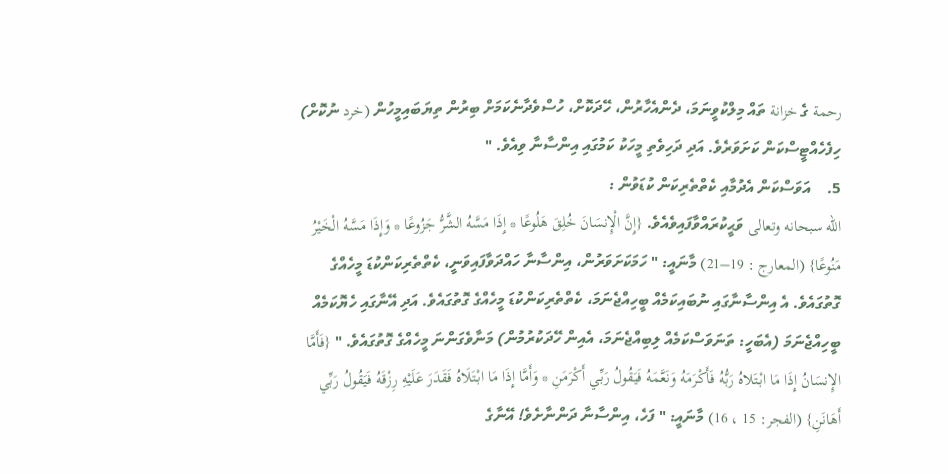رحمة ގެ خزانة ތައް މިލްކުވީނަމަ، ދެންއެހާރުން، ހޭދަކޮށް، ހުސްވެދާނެކަމަށް ބިރުން ތިޔަބައިމީހުން (خرد ނުކޮށް) ހިފެހެއްޓީސްކަން ކަށަވަރެވެ. އަދި ދަހިވެތި މީހަކު ކަމުގައި އިންސާނާ ވިއެވެ. "
5.    އަވަސްކަން އެދުމާއި ކެތްތެރިކަން ކުޑަވުން :
الله سبحانه وتعالى ވަޙީކުރައްވާފައިވެއެވެ. {إِنَّ الْإِنسَانَ خُلِقَ هَلُوعًا * إِذَا مَسَّهُ الشَّرُّ جَزُوعًا * وَإِذَا مَسَّهُ الْخَيْرُ مَنُوعًا} (المعارج : 19–21) މާނައީ: " ހަމަކަށަވަރުން، އިންސާނާ ހައްދަވާފައިވަނީ، ކެތްތެރިކަންކުޑަ މީހެއްގެ ގޮތުގައެވެ. އެ އިންސާނާގައި ނުބައިކަމެއް ބީހިއްޖެނަމަ، ކެތްތެރިކަންކުޑަ މީހެއްގެ ގޮތުގައެވެ. އަދި އޭނާގައި ހެޔޮކަމެއް ބީހިއްޖެނަމަ (އެބަހީ: ތަނަވަސްކަމެއް ލިބިއްޖެނަމަ، އެއިން ހޭދަކުރުމުން) މަނާވެގަންނަ މީހެއްގެ ގޮތުގައެވެ. " {فَأَمَّا الإِنسَانُ إِذَا مَا ابْتَلاهُ رَبُّهُ فَأَكْرَمَهُ وَنَعَّمَهُ فَيَقُولُ رَبِّي أَكْرَمَنِ * وَأَمَّا إِذَا مَا ابْتَلَاهُ فَقَدَرَ عَلَيْهِ رِزْقَهُ فَيَقُولُ رَبِّي أَهَانَنِ} (الفجر: 15 ، 16) މާނައީ: " ފަހެ، އިންސާނާ ދަންނާށެވެ! އޭނާގެ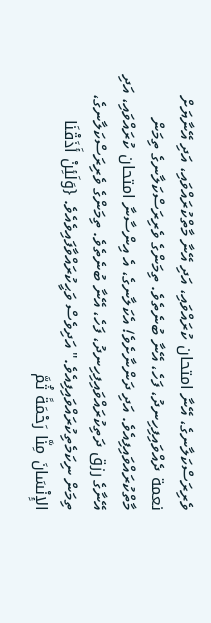ވެރިރަސްކަލާނގެ، އޭނާ امتحان ކުރައްވައި، އަދި އޭނާ މާތްކުރައްވައި، އަދި އޭނާޔަށް نعمة ދެއްވައިފިހިނދު، ފަހެ، އޭނާ ބުނެތެވެ. ތިމަންގެ ވެރިރަސްކަލާނގެ ތިމަން މާތްކުރައްވައިފިއެވެ. އަދި ދަންނާށެވެ! އެކަލާނގެ، އެ އިންސާނާ امتحان ކުރައްވައި، އަދި އޭނާގެ رزق ދަތިކުރައްވައިފިހިނދު، ފަހެ، އޭނާ ބުނެތެވެ. ތިމަންގެ ވެރިރަސްކަލާނގެ، ތިމަން ނިކަމެތިކުރައްވައިފިއެވެ." އަދިވެސް ވަޙީކުރައްވާފައިވެއެވެ. {وَلَئِنْ أَذَقْنَا الإِنْسَانَ مِنَّا رَحْمَةً ثُمَّ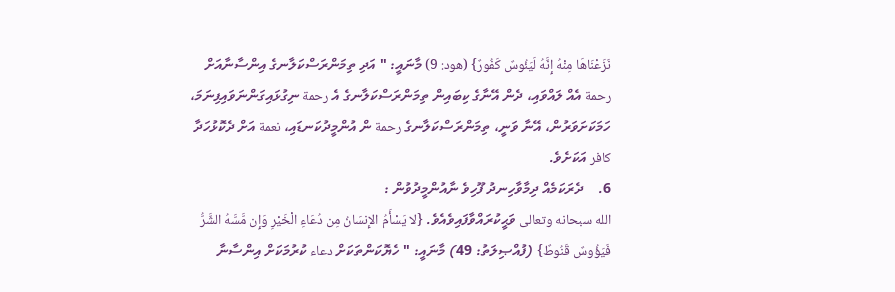نَزَعْنَاهَا مِنْهُ إِنَّهُ لَيَئُوسٌ كَفُورٌ} (هود: 9) މާނައީ: " އަދި ތިމަންރަސްކަލާނގެ އިންސާނާއަށް رحمة އެއް ލައްވައި، ދެން އޭނާގެ ކިބައިން ތިމަންރަސްކަލާނގެ އެ رحمة ނިގުޅައިގަންނަވައިފިނަމަ، ހަމަކަށަވަރުން، އޭނާ ވަނީ، ތިމަންރަސްކަލާނގެ رحمة ން އުންމީދުކަނޑައި، نعمة އަށް ދެކޮޅުހަދާ كافر އަކަށެވެ.
6.    ދެރަކަމެއް ދިމާވާހިނދު ފޫހިވެ ނާއުންމީދުވުން :
الله سبحانه وتعالى ވަޙީކުރައްވާފައިވެއެވެ. {لا يَسْأَمُ الإِنسَانُ مِن دُعَاءِ الْخَيْرِ وَإِن مَّسَّهُ الشَّرُّ فَيَؤُوسٌ قَنُوطٌ} (ފުއްޞިލަތު: 49) މާނައީ: " ހެޔޮކަންތަކަށް دعاء ކުރުމަކަށް އިންސާނާ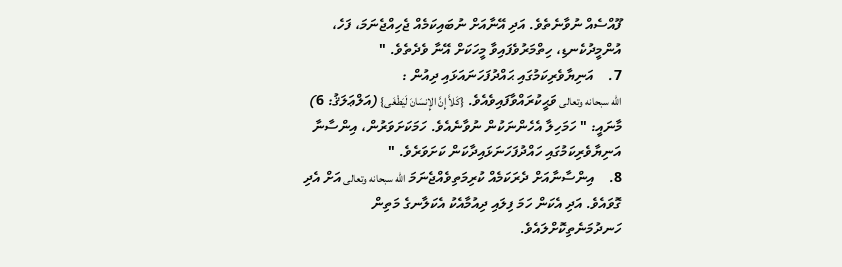ފޫއްސެއް ނުވާނެތެވެ. އަދި އޭނާއަށް ނުބައިކަމެއް ޖެހިއްޖެނަމަ، ފަހެ، އުންމީދުކެނޑި، ހިތްމަރުވެފައިވާ މީހަކަށް އޭނާ ވެދެތެވެ. "
7.    އަނިޔާވެރިކަމުގައި ޙައްދުފަހަނައަޅައި ދިއުން :
الله سبحانه وتعالى ވަޙީކުރައްވާފައިވެއެވެ. {كَلاَّ إِنَّ الإِنسَانَ لَيَطْغَى} (އަލްޢަލަޤު: 6) މާނައީ: " ހަމަހިލާ އެހެންނަކުން ނުވާނެއެވެ. ހަމަކަށަވަރުން، އިންސާނާ އަނިޔާވެރިކަމުގައި ހައްދުފަހަނަޅައިދާކަން ކަށަވަރެވެ. "
8.    އިންސާނާއަށް ދެރަކަމެއް ކުރިމަތިވެއްޖެނަމަ الله سبحانه وتعالى އަށް އެދި ގޮވައެވެ. އަދި އެކަން ހަމަ ފިލައި ދިއުމާއެކު އެކަލާނގެ މަތިން ހަނދުމަނެތިކޮށްލައެވެ.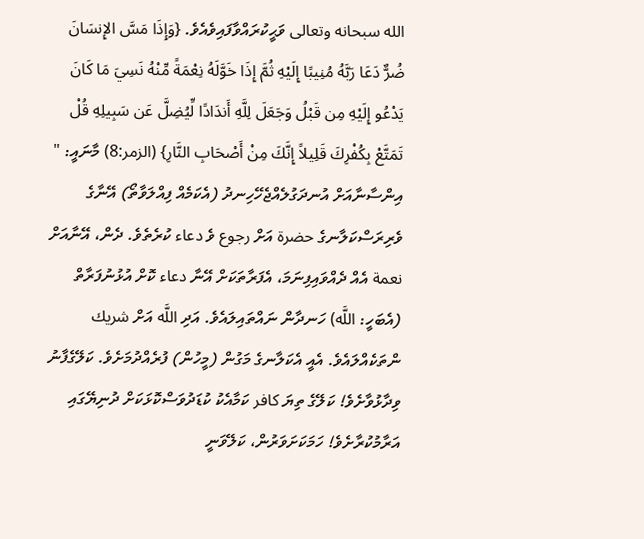الله سبحانه وتعالى ވަޙީކުރައްވާފައިވެއެވެ. {وَإِذَا مَسَّ الإِنسَانَ ضُرٌّ دَعَا رَبَّهُ مُنِيبًا إِلَيْهِ ثُمَّ إِذَا خَوَّلَهُ نِعْمَةً مِّنْهُ نَسِيَ مَا كَانَ يَدْعُو إِلَيْهِ مِن قَبْلُ وَجَعَلَ لِلَّهِ أَندَادًا لِّيُضِلَّ عَن سَبِيلِهِ قُلْ تَمَتَّعْ بِكُفْرِكَ قَلِيلاً إِنَّكَ مِنْ أَصْحَابِ النَّارِ} (الزمر:8) މާނައީ: " އިންސާނާއަށް އުނދަގުލެއްޖެހޭހިނދު (އެކަމެއް ފިއްލަވާތޯ) އޭނާގެ ވެރިރަސްކަލާނގެ حضرة އަށް رجوع ވެ دعاء ކުރެތެވެ. ދެން، އޭނާއަށް نعمة އެއް ދެއްވައިފިނަމަ، އެފަރާތަކަށް އޭނާ دعاء ކޮށް އުޅުނުފަރާތް (އެބަހީ: اللَّه) ހަނދާން ނައްތައިލައެވެ. އަދި اللَّه އަށް شريك ންތަކެއްލައެވެ. އެއީ އެކަލާނގެ މަގުން (މީހުން) ފުރެއްދުމަށެވެ. ކަލޭގެފާނު ވިދާޅުވާށެވެ! ކަލޭގެ ތިޔަ كافر ކަމާއެކު ކުޑަދުވަސްކޮޅަކަށް ދުނިޔޭގައި އަރާމުކުރާށެވެ! ހަމަކަށަވަރުން، ކަލޭވަނީ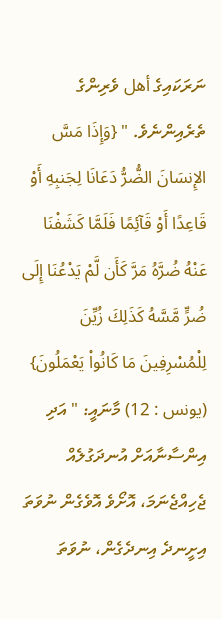ނަރަކައިގެ أهل ވެރިންގެ ތެރެއިންނެވެ. " {وَإِذَا مَسَّ الإِنسَانَ الضُّرُّ دَعَانَا لِجَنبِهِ أَوْ قَاعِدًا أَوْ قَآئِمًا فَلَمَّا كَشَفْنَا عَنْهُ ضُرَّهُ مَرَّ كَأَن لَّمْ يَدْعُنَا إِلَى ضُرٍّ مَّسَّهُ كَذَلِكَ زُيِّنَ لِلْمُسْرِفِينَ مَا كَانُواْ يَعْمَلُونَ} (يونس : 12) މާނައީ: " އަދި އިންސާނާއަށް އުނދަގުލެއް ޖެހިއްޖެނަމަ، އޮށޯވެ އޮވެގެން ނުވަތަ އިށީނދެ އިނދެގެން، ނުވަތަ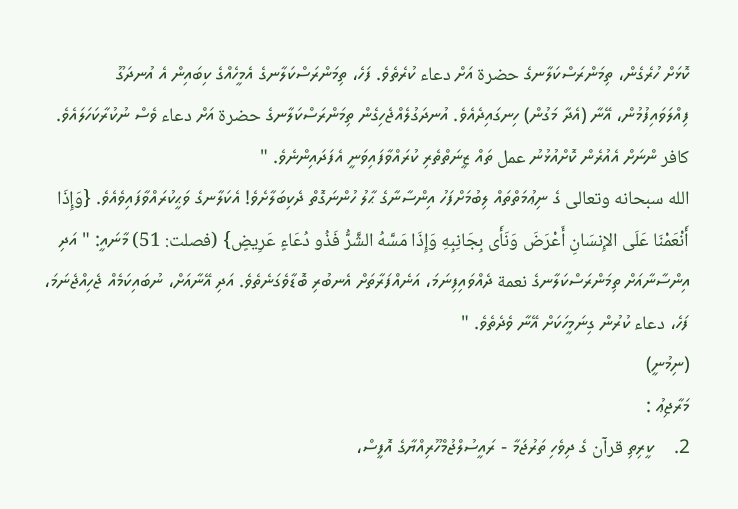ކޮޅަށް ހުރެގެން، ތިމަންރަސްކަލާނގެ حضرة އަށް دعاء ކުރެތެވެ. ފަހެ، ތިމަންރަސްކަލާނގެ އެމީހެއްގެ ކިބައިން އެ އުނދަގޫ ފިއްލަވައިފުމުން، އޭނާ (އެދާ މަގުން) ހިނގައިދެއެވެ. އުނދަގުލެއްޖެހިގެން ތިމަންރަސްކަލާނގެ حضرة އަށް دعاء ވެސް ނުކުރާކަހަލައެވެ. كافر ންނަށް އެއުރެން ކޮށްއުޅުނު عمل ތައް ޒީނަތްތެރި ކުރައްވާފައިވަނީ އެފަދައިންނެވެ. "
الله سبحانه وتعالى ގެ ނިޢުމަތްތައް ލިބުމަށްފަހު އިންސާނާގެ ޙާލު ހުންނަގޮތް ދެކިބަލާށެވެ! އެކަލާނގެ ވަޙީކުރައްވާފައިވެއެވެ. {وَإِذَا أَنْعَمْنَا عَلَى الإِنسَانِ أَعْرَضَ وَنَأَى بِجَانِبِهِ وَإِذَا مَسَّهُ الشَّرُّ فَذُو دُعَاءٍ عَرِيضٍ} (فصلت: 51) މާނައީ: " އަދި އިންސާނާއަށް ތިމަންރަސްކަލާނގެ نعمة ދެއްވައިފިނަމަ، އަނެއްފަރާތަށް އެނބުރި ބޮޑާވެގަނެތެވެ. އަދި އޭނާއަށް، ނުބައިކަމެއް ޖެހިއްޖެނަމަ، ފަހެ، دعاء ކުރުން ގިނަމީހަކަށް އޭނާ ވެދެތެވެ. "
(ނިމުނީ)
މަރާޖިޢު :
2.    ކީރިތި قرآن ގެ ދިވެހި ތަރުޖަމާ - ރައީސުލްޖުމްހޫރިއްޔާގެ އޮފީސް،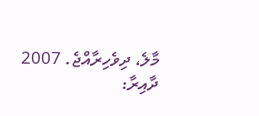މާލެ، ދިވެހިރާއްޖެ. 2007
ދާއިރާ: